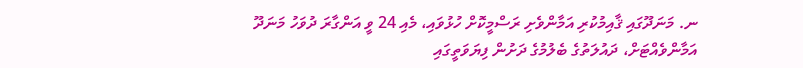ނ. މަނަދޫގައި ޤާއިމުކުރި އަމާންވެށި ރަސްމީކޮށް ހުޅުވައި، މެއި 24 ވީ އަންގާރަ ދުވަހު މަނަދޫ އަމާންވެއްޓަށް، ދައުލަތުގެ ބެލުމުގެ ދަށުން ފިޔަވަތީގައި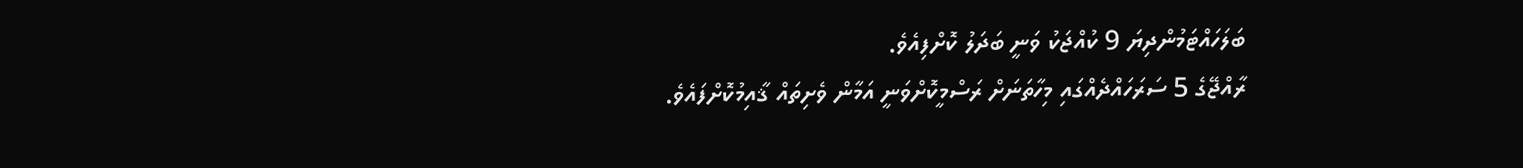ބަލަހައްޓަމުންދިޔަ 9 ކުއްޖަކު ވަނީ ބަދަލު ކޮށްފިއެވެ.
ރާއްޖޭގެ 5 ސަރަހައްދެއްގައި މިހާތަނަށް ރަސްމީކޮށްވަނީ އަމާން ވެށިތައް ޤާއިމުކޮށްފައެވެ.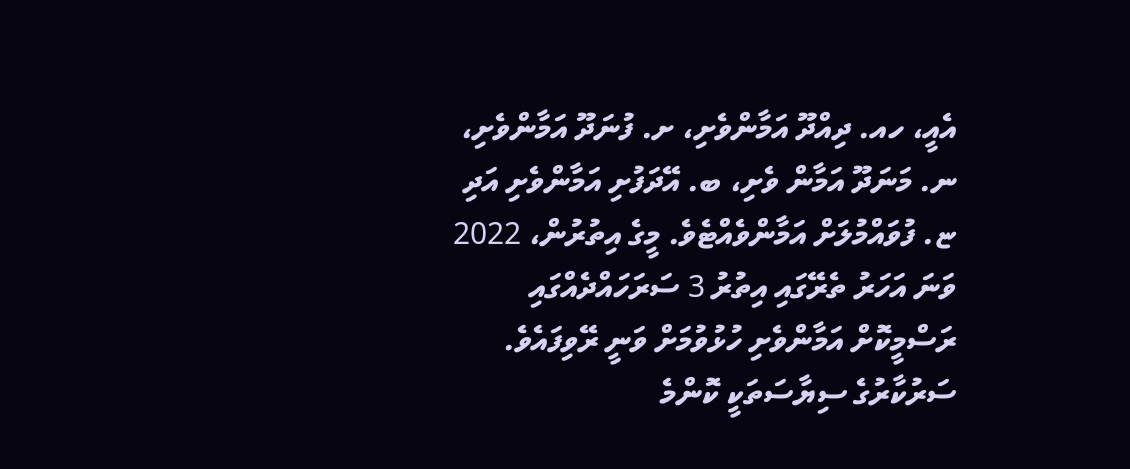އެއީ، ހއ. ދިއްދޫ އަމާންވެށި، ށ. ފުނަދޫ އަމާންވެށި، ނ. މަނަދޫ އަމާން ވެށި، ބ. އޭދަފުށި އަމާންވެށި އަދި ޏ. ފުވައްމުލަށް އަމާންވެއްޓެވެ. މީގެ އިތުރުން، 2022 ވަނަ އަހަރު ތެރޭގައި އިތުރު 3 ސަރަހައްދެއްގައި ރަސްމީކޮށް އަމާންވެށި ހުޅުވުމަށް ވަނީ ރޭވިފައެވެ.
ސަރުކާރުގެ ސިޔާސަތަކީ ކޮންމެ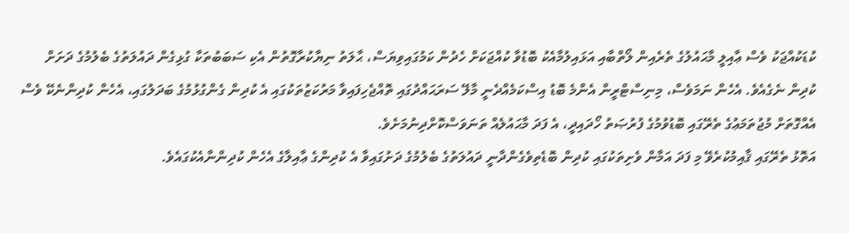ކުޑަކުއްޖަކު ވެސް ޢާއިލީ މާޙައުލުގެ ތެރެއިން ލޯތްބާއި އަޅައިލުމާއެކު ބޮޑުވާ ކުއްޖަކަށް ހެދުން ކަމުގައިވިޔަސް، ޙާލަތު ނިޔާކުރާގޮތުން އެކި ސަބަބުތަކާ ގުޅިގެން ދައުލަތުގެ ބެލުމުގެ ދަށަށް ކުދިން ނެގެއެވެ. އެހެން ނަމަވެސް، މިނިސްޓްރީން އެންމެ ބޮޑު އިސްކަމެއްދެނީ މާލޭ ސަރަޙައްދުގައި ތޮއްޖެހިފައިވާ މަރުކަޒުތަކުގައި އެ ކުދިން ގެންގުޅުމުގެ ބަދަލުގައި، އެހެން ކުދިންނެކޭ ވެސް އެއްގޮތަށް މުޖުތަމަޢުގެ ތެރޭގައި ބޮޑުވުމުގެ ފުރުޞަތު ހޯދައިދީ، އެ ފަދަ މާޙައުލެއް ތަނަވަސްކޮށްދިނުމަށެވެ.
އަތޮޅު ތެރޭގައި ޤާއިމުކުރެވޭ މި ފަދަ އަމާން ވެށިތަކުގައި ކުދިން ބޮޑެތިވެގެންދާނީ ދައުލަތުގެ ބެލުމުގެ ދަށުގައިވާ އެ ކުދިންގެ ޢާއިލާގެ އެހެން ކުދިންނާއެކުގައެވެ.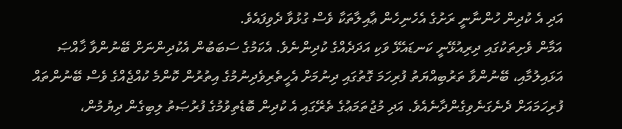އަދި އެ ކުދިން ހުންނާނީ ރަށުގެ އެހެނިހެން ޢާއިލާތަކާ ވެސް ގުޅުވާ ދެވިފައެވެ.
އަމާން ވެށިތަކުގައި ދިރިއުޅޭނީ ކަނޑައެޅޭ ވަކި އަދަދެއްގެ ކުދިންނެވެ. އެކަމުގެ ސަބަބުން އެކުދިންނަށް ބޭނުންވާ ޚާއްޞަ އަޅައިލުމާއި، ބޭނުންވާ ތަރުބިއްޔަތު ފުރިހަމަ ގޮތުގައި ދިނުމަށް އެހީތެރިވެދިނުމުގެ އިތުރުން ކޮންމެ ކުއްޖެއްގެ ވެސް ބޭނުންތައް ފުރިހަމައަށް ދެނެގަނެވިގެންދާނެއެވެ. އަދި މުޖުތަމަޢުގެ ތެރޭގައި އެ ކުދިން ބޮޑެތިވުމުގެ ފުރުޞަތު ލިބިގެން ދިޔުމުން،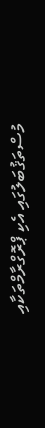މުސްތަޤުބަލުގައި އެކި ޕްރޮގްރާމްތަކާއި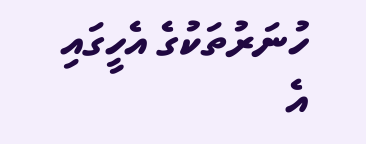ހުނަރުތަކުގެ އެހީގައި އެ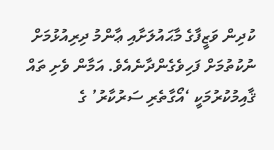ކުދިން ވަޒީފާގެ މާޙައުލަށާއި ޢާންމު ދިރިއުޅުމަށް ނުކުތުމަށް ފަހިވެގެންދާނެއެވެ. އަމާން ވެށި ތައް ޤާއިމުކުރުމަކީ ‘އޯގާތެރި ސަރުކާރު’ ގެ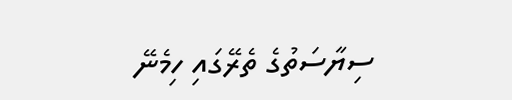ސިޔާސަތުގެ ތެރޭގައި ހިމެނޭ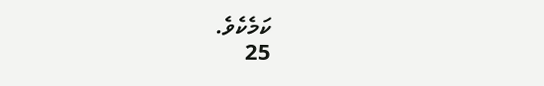ކަމެކެވެ.
25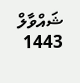ޝައްވާލް 1443